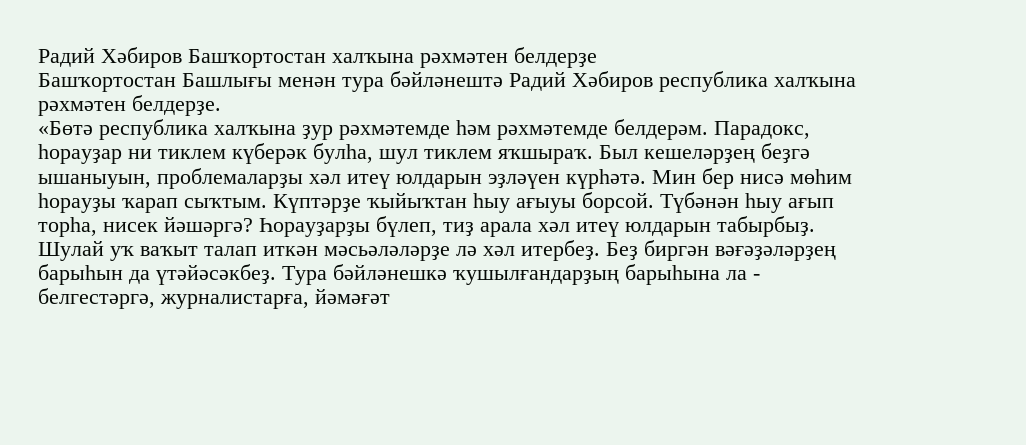Радий Хәбиров Башҡортостан халҡына рәхмәтен белдерҙе
Башҡортостан Башлығы менән тура бәйләнештә Радий Хәбиров республика халҡына рәхмәтен белдерҙе.
«Бөтә республика халҡына ҙур рәхмәтемде һәм рәхмәтемде белдерәм. Парадокс, һорауҙар ни тиклем күберәк булһа, шул тиклем яҡшыраҡ. Был кешеләрҙең беҙгә ышаныуын, проблемаларҙы хәл итеү юлдарын эҙләүен күрһәтә. Мин бер нисә мөһим һорауҙы ҡарап сыҡтым. Күптәрҙе ҡыйыҡтан һыу ағыуы борсой. Түбәнән һыу ағып торһа, нисек йәшәргә? Һорауҙарҙы бүлеп, тиҙ арала хәл итеү юлдарын табырбыҙ. Шулай уҡ ваҡыт талап иткән мәсьәләләрҙе лә хәл итербеҙ. Беҙ биргән вәғәҙәләрҙең барыһын да үтәйәсәкбеҙ. Тура бәйләнешкә ҡушылғандарҙың барыһына ла - белгестәргә, журналистарға, йәмәғәт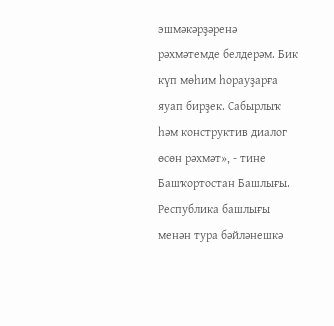эшмәкәрҙәренә рәхмәтемде белдерәм. Бик күп мөһим һорауҙарға яуап бирҙек. Сабырлыҡ һәм конструктив диалог өсөн рәхмәт», - тине Башҡортостан Башлығы.
Республика башлығы менән тура бәйләнешкә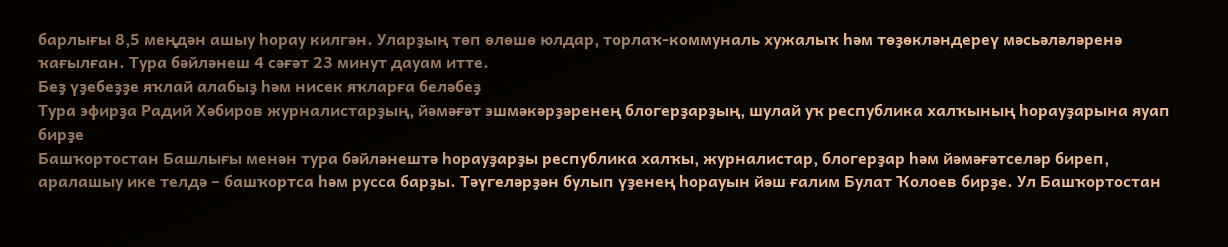барлығы 8,5 меңдән ашыу һорау килгән. Уларҙың төп өлөшө юлдар, торлаҡ-коммуналь хужалыҡ һәм төҙөкләндереү мәсьәләләренә ҡағылған. Тура бәйләнеш 4 сәғәт 23 минут дауам итте.
Беҙ үҙебеҙҙе яҡлай алабыҙ һәм нисек яҡларға беләбеҙ
Тура эфирҙа Радий Хәбиров журналистарҙың, йәмәғәт эшмәкәрҙәренең блогерҙарҙың, шулай уҡ республика халҡының һорауҙарына яуап бирҙе
Башҡортостан Башлығы менән тура бәйләнештә һорауҙарҙы республика халҡы, журналистар, блогерҙар һәм йәмәғәтселәр биреп, аралашыу ике телдә – башҡортса һәм русса барҙы. Тәүгеләрҙән булып үҙенең һорауын йәш ғалим Булат Ҡолоев бирҙе. Ул Башҡортостан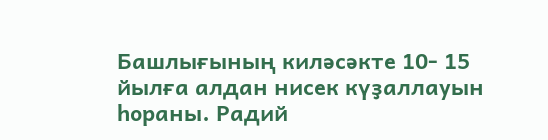Башлығының киләсәкте 10- 15 йылға алдан нисек күҙаллауын һораны. Радий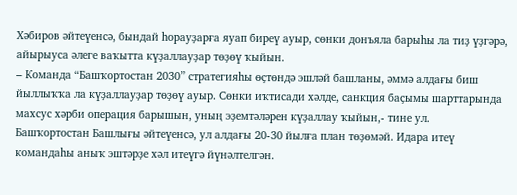Хәбиров әйтеүенсә, бындай һорауҙарға яуап биреү ауыр, сөнки донъяла барыһы ла тиҙ үҙгәрә, айырыуса әлеге ваҡытта күҙаллауҙар төҙөү ҡыйын.
– Команда “Башҡортостан 2030” стратегияһы өҫтөндә эшләй башланы, әммә алдағы биш йыллыҡҡа ла күҙаллауҙар төҙөү ауыр. Сөнки иҡтисади хәлде, санкция баҫымы шарттарында махсус хәрби операция барышын, уның эҙемтәләрен күҙаллау ҡыйын,- тине ул.
Башҡортостан Башлығы әйтеүенсә, ул алдағы 20-30 йылға план төҙөмәй. Идара итеү командаһы аныҡ эштәрҙе хәл итеүгә йүнәлтелгән.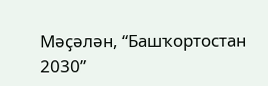Мәҫәлән, “Башҡортостан 2030”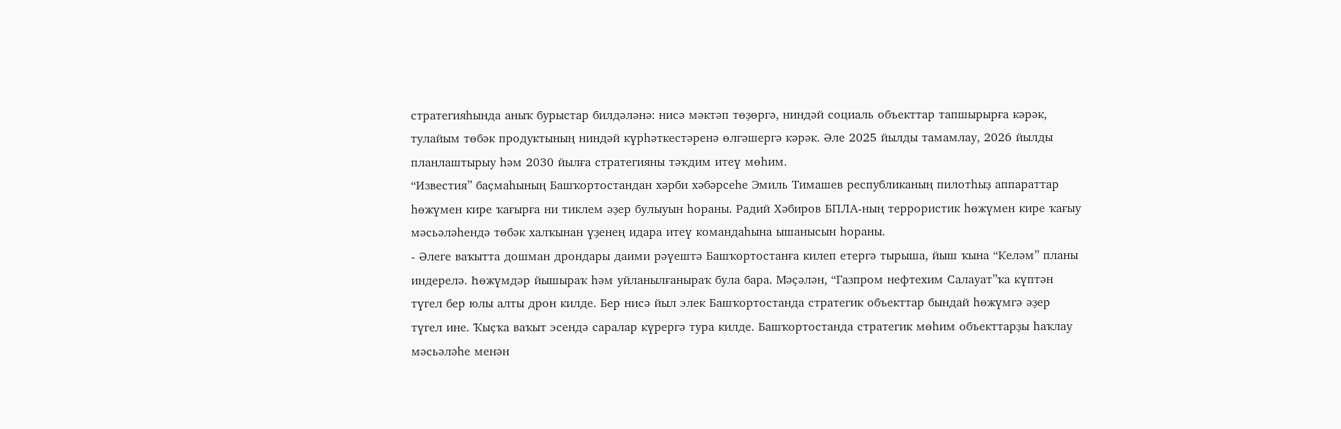стратегияһында аныҡ бурыстар билдәләнә: нисә мәктәп төҙөргә, ниндәй социаль объекттар тапшырырға кәрәк, тулайым төбәк продуктының ниндәй күрһәткестәренә өлгәшергә кәрәк. Әле 2025 йылды тамамлау, 2026 йылды планлаштырыу һәм 2030 йылға стратегияны тәҡдим итеү мөһим.
“Известия” баҫмаһының Башҡортостандан хәрби хәбәрсеһе Эмиль Тимашев республиканың пилотһыҙ аппараттар һөжүмен кире ҡағырға ни тиклем әҙер булыуын һораны. Радий Хәбиров БПЛА-ның террористик һөжүмен кире ҡағыу мәсьәләһендә төбәк халҡынан үҙенең идара итеү командаһына ышанысын һораны.
- Әлеге ваҡытта дошман дрондары даими рәүештә Башҡортостанға килеп етергә тырыша, йыш ҡына “Келәм” планы индерелә. Һөжүмдәр йышыраҡ һәм уйланылғаныраҡ була бара. Мәҫәлән, “Газпром нефтехим Салауат”ҡа күптән түгел бер юлы алты дрон килде. Бер нисә йыл элек Башҡортостанда стратегик объекттар бындай һөжүмгә әҙер түгел ине. Ҡыҫҡа ваҡыт эсендә саралар күрергә тура килде. Башҡортостанда стратегик мөһим объекттарҙы һаҡлау мәсьәләһе менән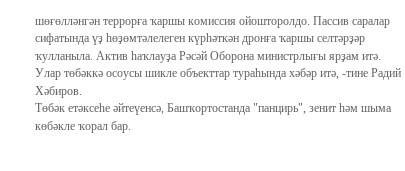шөғөлләнгән террорға ҡаршы комиссия ойошторолдо. Пассив саралар сифатында үҙ һөҙөмтәлелеген күрһәткән дронға ҡаршы селтәрҙәр ҡулланыла. Актив һаҡлауҙа Рәсәй Оборона министрлығы ярҙам итә. Улар төбәккә осоусы шикле объекттар тураһында хәбәр итә, -тине Радий Хәбиров.
Төбәк етәксеһе әйтеүенсә, Башҡортостанда "панцирь", зенит һәм шыма көбәкле ҡорал бар.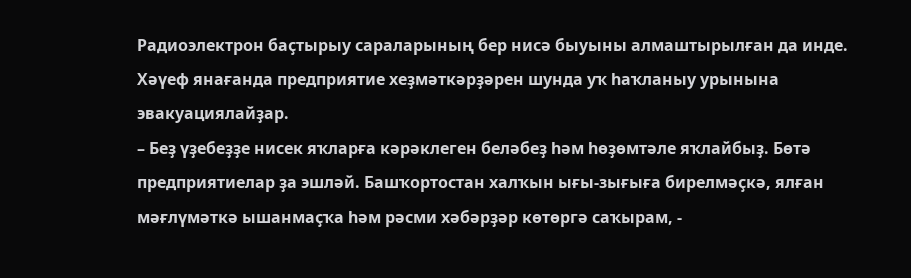Радиоэлектрон баҫтырыу сараларының бер нисә быуыны алмаштырылған да инде. Хәүеф янағанда предприятие хеҙмәткәрҙәрен шунда уҡ һаҡланыу урынына эвакуациялайҙар.
– Беҙ үҙебеҙҙе нисек яҡларға кәрәклеген беләбеҙ һәм һөҙөмтәле яҡлайбыҙ. Бөтә предприятиелар ҙа эшләй. Башҡортостан халҡын ығы-зығыға бирелмәҫкә, ялған мәғлүмәткә ышанмаҫҡа һәм рәсми хәбәрҙәр көтөргә саҡырам, -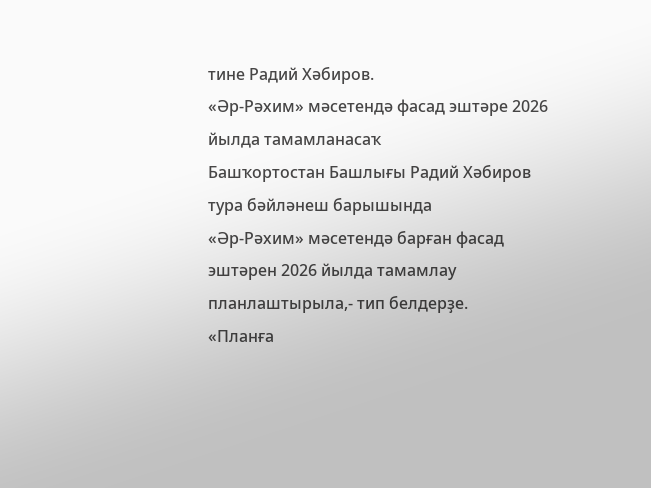тине Радий Хәбиров.
«Әр-Рәхим» мәсетендә фасад эштәре 2026 йылда тамамланасаҡ
Башҡортостан Башлығы Радий Хәбиров тура бәйләнеш барышында
«Әр-Рәхим» мәсетендә барған фасад эштәрен 2026 йылда тамамлау планлаштырыла,- тип белдерҙе.
«Планға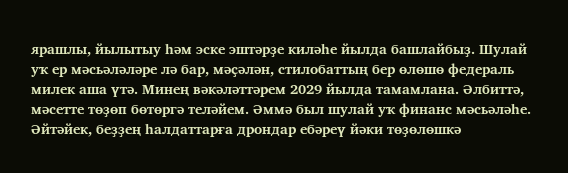ярашлы, йылытыу һәм эске эштәрҙе киләһе йылда башлайбыҙ. Шулай уҡ ер мәсьәләләре лә бар, мәҫәлән, стилобаттың бер өлөшө федераль милек аша үтә. Минең вәкәләттәрем 2029 йылда тамамлана. Әлбиттә, мәсетте төҙөп бөтөргә теләйем. Әммә был шулай уҡ финанс мәсьәләһе. Әйтәйек, беҙҙең һалдаттарға дрондар ебәреү йәки төҙөлөшкә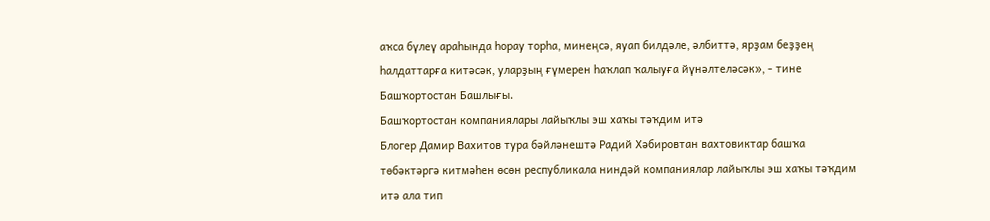аҡса бүлеү араһында һорау торһа, минеңсә, яуап билдәле, әлбиттә, ярҙам беҙҙең һалдаттарға китәсәк, уларҙың ғүмерен һаҡлап ҡалыуға йүнәлтеләсәк», - тине Башҡортостан Башлығы.
Башҡортостан компаниялары лайыҡлы эш хаҡы тәҡдим итә
Блогер Дамир Вахитов тура бәйләнештә Радий Хәбировтан вахтовиктар башҡа төбәктәргә китмәһен өсөн республикала ниндәй компаниялар лайыҡлы эш хаҡы тәҡдим итә ала тип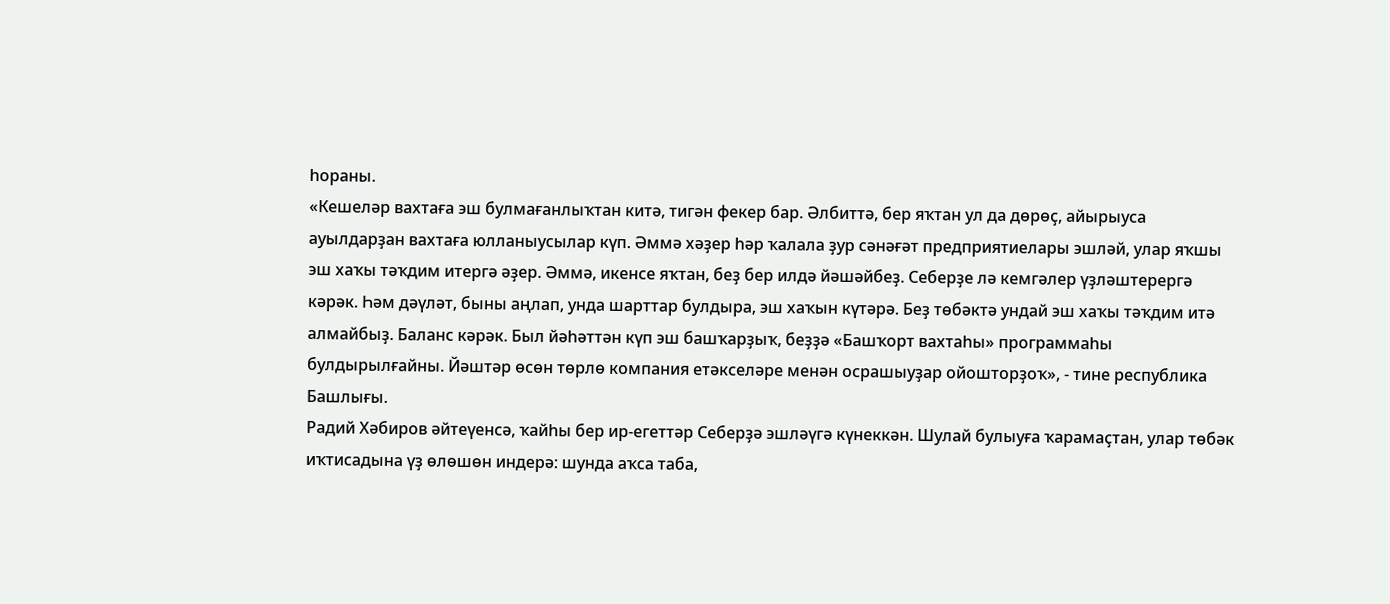һораны.
«Кешеләр вахтаға эш булмағанлыҡтан китә, тигән фекер бар. Әлбиттә, бер яҡтан ул да дөрөҫ, айырыуса ауылдарҙан вахтаға юлланыусылар күп. Әммә хәҙер һәр ҡалала ҙур сәнәғәт предприятиелары эшләй, улар яҡшы эш хаҡы тәҡдим итергә әҙер. Әммә, икенсе яҡтан, беҙ бер илдә йәшәйбеҙ. Себерҙе лә кемгәлер үҙләштерергә кәрәк. Һәм дәүләт, быны аңлап, унда шарттар булдыра, эш хаҡын күтәрә. Беҙ төбәктә ундай эш хаҡы тәҡдим итә алмайбыҙ. Баланс кәрәк. Был йәһәттән күп эш башҡарҙыҡ, беҙҙә «Башҡорт вахтаһы» программаһы булдырылғайны. Йәштәр өсөн төрлө компания етәкселәре менән осрашыуҙар ойошторҙоҡ», - тине республика Башлығы.
Радий Хәбиров әйтеүенсә, ҡайһы бер ир-егеттәр Себерҙә эшләүгә күнеккән. Шулай булыуға ҡарамаҫтан, улар төбәк иҡтисадына үҙ өлөшөн индерә: шунда аҡса таба,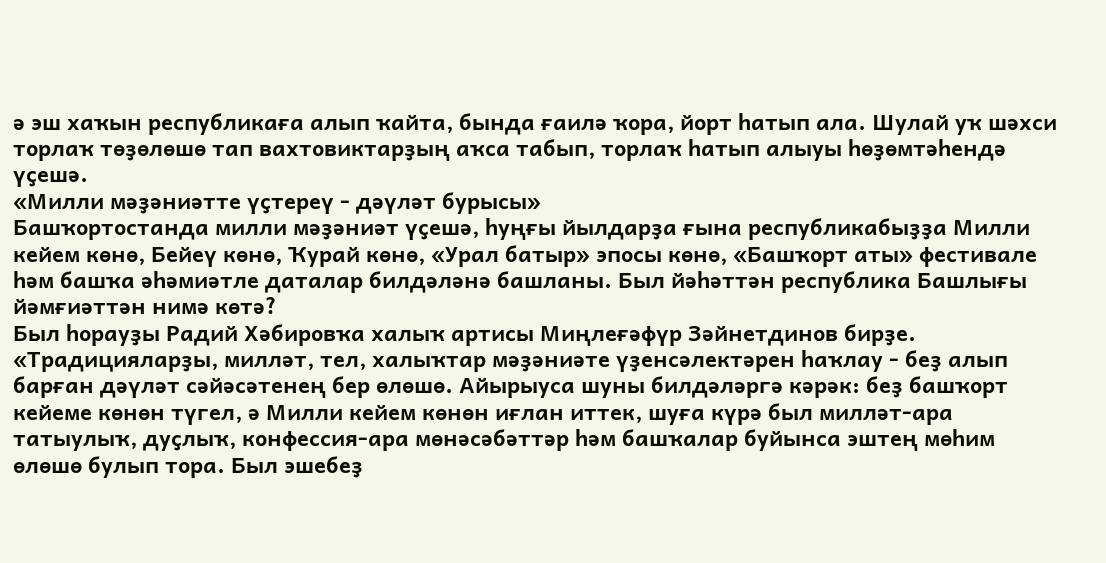ә эш хаҡын республикаға алып ҡайта, бында ғаилә ҡора, йорт һатып ала. Шулай уҡ шәхси торлаҡ төҙөлөшө тап вахтовиктарҙың аҡса табып, торлаҡ һатып алыуы һөҙөмтәһендә үҫешә.
«Милли мәҙәниәтте үҫтереү - дәүләт бурысы»
Башҡортостанда милли мәҙәниәт үҫешә, һуңғы йылдарҙа ғына республикабыҙҙа Милли кейем көнө, Бейеү көнө, Ҡурай көнө, «Урал батыр» эпосы көнө, «Башҡорт аты» фестивале һәм башҡа әһәмиәтле даталар билдәләнә башланы. Был йәһәттән республика Башлығы йәмғиәттән нимә көтә?
Был һорауҙы Радий Хәбировҡа халыҡ артисы Миңлеғәфүр Зәйнетдинов бирҙе.
«Традицияларҙы, милләт, тел, халыҡтар мәҙәниәте үҙенсәлектәрен һаҡлау - беҙ алып барған дәүләт сәйәсәтенең бер өлөшө. Айырыуса шуны билдәләргә кәрәк: беҙ башҡорт кейеме көнөн түгел, ә Милли кейем көнөн иғлан иттек, шуға күрә был милләт-ара татыулыҡ, дуҫлыҡ, конфессия-ара мөнәсәбәттәр һәм башҡалар буйынса эштең мөһим өлөшө булып тора. Был эшебеҙ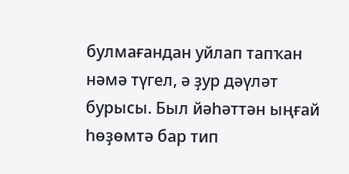булмағандан уйлап тапҡан нәмә түгел, ә ҙур дәүләт бурысы. Был йәһәттән ыңғай һөҙөмтә бар тип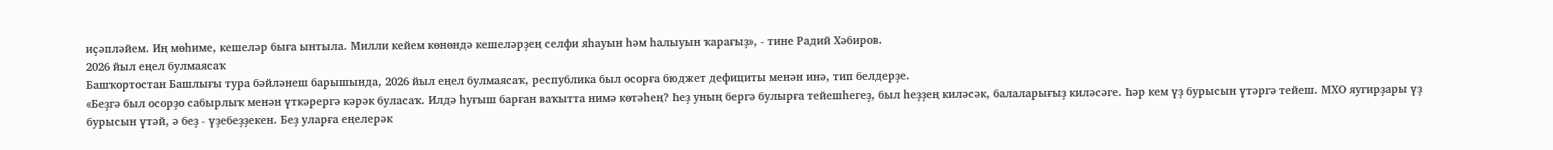иҫәпләйем. Иң мөһиме, кешеләр быға ынтыла. Милли кейем көнөндә кешеләрҙең селфи яһауын һәм һалыуын ҡарағыҙ», - тине Радий Хәбиров.
2026 йыл еңел булмаясаҡ
Башҡортостан Башлығы тура бәйләнеш барышында, 2026 йыл еңел булмаясаҡ, республика был осорға бюджет дефициты менән инә, тип белдерҙе.
«Беҙгә был осорҙо сабырлыҡ менән үткәрергә кәрәк буласаҡ. Илдә һуғыш барған ваҡытта нимә көтәһең? Һеҙ уның бергә булырға тейешһегеҙ, был һеҙҙең киләсәк, балаларығыҙ киләсәге. Һәр кем үҙ бурысын үтәргә тейеш. МХО яугирҙары үҙ бурысын үтәй, ә беҙ - үҙебеҙҙекен. Беҙ уларға еңелерәк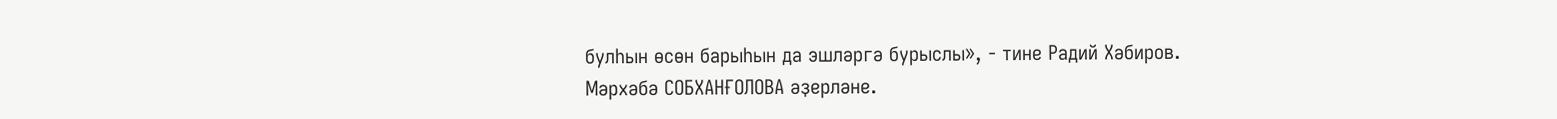булһын өсөн барыһын да эшләргә бурыслы», - тине Радий Хәбиров.
Мәрхәбә СОБХАНҒОЛОВА әҙерләне.